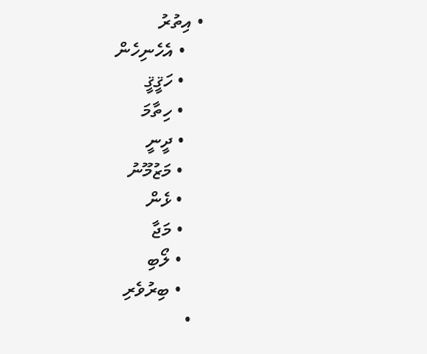• އިތުރު
    • އެހެނިހެން
    • ހަޤީޤީ
    • ހިތާމަ
    • ދީނީ
    • މަޒުމޫނު
    • ޅެން
    • މަޖާ
    • ލޯބި
    • ބިރުވެރި
  •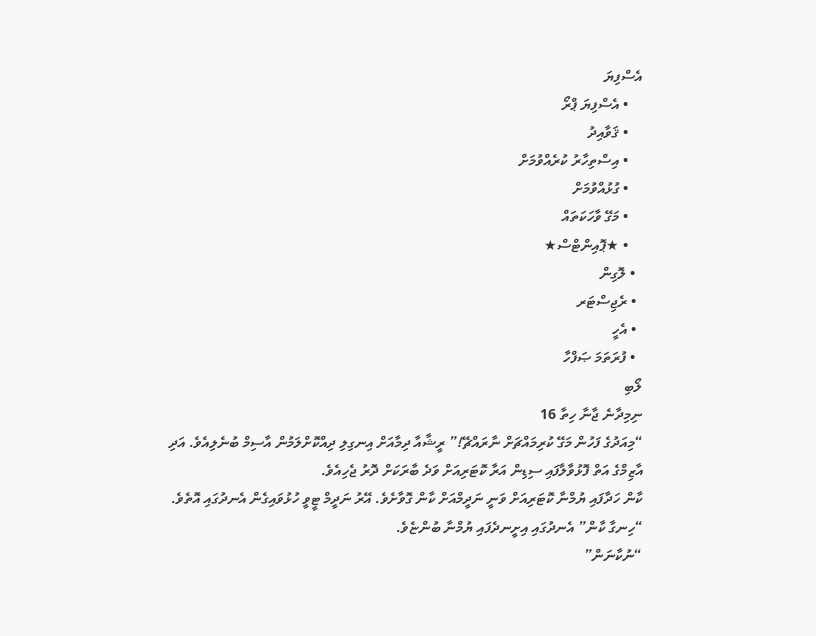އެސްފިޔަ
    • އެސްފިޔަ ޕްރޯ
    • ޤަވާއިދު
    • އިސްތިހާރު ކުރެއްވުމަށް
    • ގުޅުއްވުމަށް
    • މަގޭ ވާހަކަތައް
    • ★ޕޮއިންޓްސް★
  • ލޮގިން
  • ރެޖިސްޓަރ
  • އެހީ
  • ފުރަތަމަ ޞަފްހާ
ލޯބި
ނިމިދާނެ ޖާނާ ހިތާ 16
“މިއަދުގެ ފަހުން މަގޭ ކުރިމައްޗަށް ނާރައްޗޭ!” ރީޝާއާ ދިމާއަށް އިނގިލި ދިއްކޮށްލަމުން އާސިމް ބުނެލިއެވެ. އަދި އާޒިމްގެ އަތް ފޮޅުވާލާފައި ސިޑިން އަރާ ކޮޓަރިއަށް ވަދެ ބާރަކަށް ދޮރު ޖެހިއެވެ.
ކާން ހަދާފައި ޔުމްނާ ކޮޓަރިއަށް ވަނީ ނަދީމްއަށް ކާން ގޮވާށެވެ. އޭރު ނަދީމް ޓީވީ ހުޅުވައިގެން އެނދުގައި އޮތެވެ.
“ހިނގާ ކާން” އެނދުގައި އިށީނދެފައި ޔުމްނާ ބުންޏެވެ.
“ނުކާނަން”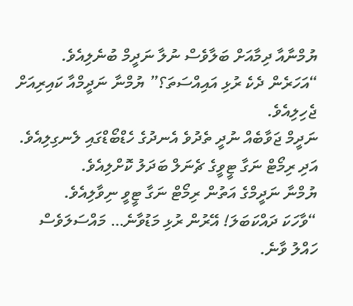ޔުމްނާއާ ދިމާއަށް ބަލާވެސް ނުލާ ނަދީމް ބުނެލިއެވެ.
“އަހަރެން ދެކެ ރުޅި އައިއްސަތަ؟” ޔުމްނާ ނަދީމްއާ ކައިރިއަށް ޖެހިލިއެވެ.
ނަދީމް ޖަވާބެއް ނުދީ ތެދުވެ އެނދުގެ ހެޑްބޯޑްގައި ލެނގިލިއެވެ. އަދި ރިމޯޓް ނަގާ ޓީވީގެ ޗެނަލް ބަދަލު ކޮށްލިއެވެ.
ޔުމްނާ ނަދީމްގެ އަތުން ރިމޯޓް ނަގާ ޓީވީ ނިވާލިއެވެ.
“ވާހަކަ ދައްކަބަލަ! އޭރުން ރުޅި މަޑުވާނެ… މައްސަލަވެސް ހައްލު ވާނެ.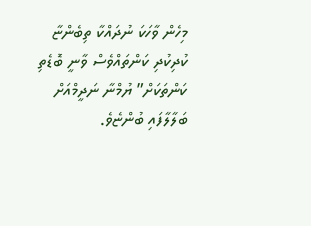މިހެން ވާހަކަ ނުދައްކާ ތިބެންޏާ ކުދިކުދި ކަންތައްވެސް ވާނީ ބޮޑެތި ކަންތަކަށް” ޔުމްނާ ނަދީމްއަށް ބަލާލާފައި ބުންޏެވެ.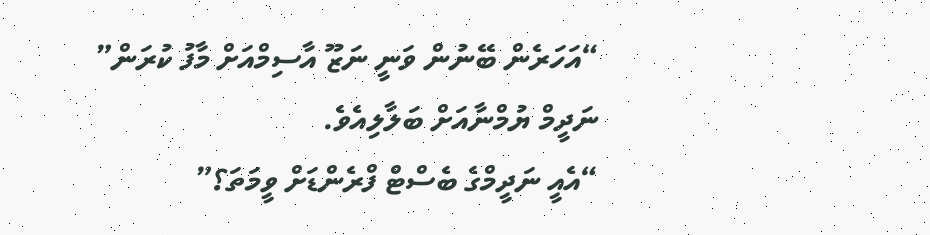“އަހަރެން ބޭނުން ވަނީ ނަޒޫ އާސިމްއަށް މާފު ކުރަން” ނަދީމް ޔުމްނާއަށް ބަލާލިއެވެ.
“އެއީ ނަދީމްގެ ބެސްޓް ފްރެންޑަށް ވީމަތަ؟”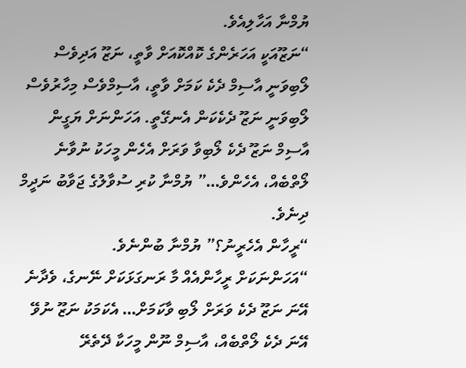ޔުމްނާ އަހާލިއެވެ.
“ނަޒޫއަކީ އަހަރެންގެ ކޮއްކޮއަށް ވާތީ، ނަޒޫ އަދިވެސް ލޯބިވަނީ އާސިމް ދެކެ ކަމަށް ވާތީ، އާސިމްވެސް މިހާރުވެސް ލޯބިވަނީ ނަޒޫ ދެކެކަން އެނގޭތީ. އަހަންނަށް ޔަގީން އާސިމް ނަޒޫ ދެކެ ލޯބިވާ ވަރަށް އެހެން މީހަކު ނުވާނެ ލޯތްބެއް، އެހެންވެ…” ޔުމްނާ ކުރި ސުވާލުގެ ޖަވާބު ނަދީމް ދިނެވެ.
“ރީހާން އެހެރީނު؟” ޔުމްނާ ބުންނެވެ.
“އަހަންނަކަށް ރީހާންއެއް މާ ރަނގަޅަކަށް ނޭނގެ، ވެދާނެ އޭނަ ނަޒޫ ދެކެ ވަރަށް ލޯބި ވާކަމަށް… އެކަމަކު ނަޒޫ ނުވޭ އޭނަ ދެކެ ލޯތްބެއް، އާސިމް ނޫން މީހަކާ ދޭތެރޭ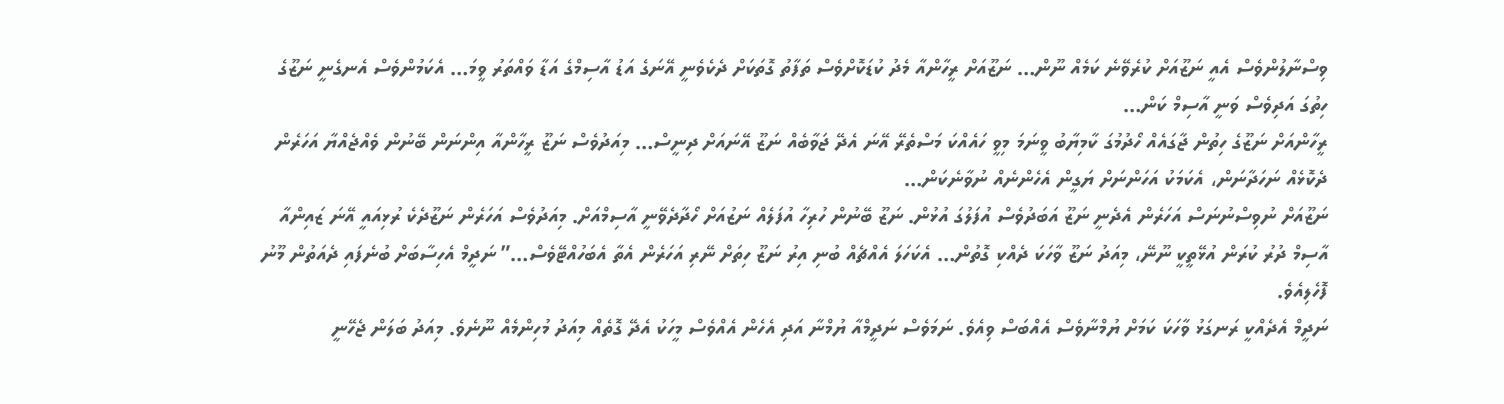ވިސްނާލުންވެސް އެއީ ނަޒޫއަށް ކުރެވޭނެ ކަމެއް ނޫން… ނަޒޫއަށް ރީހާންއާ މެދު ކުޑަކޮށްވެސް ތަފާތު ގޮތަކަށް ދެކެވެނީ އޭނަގެ އަޑު އާސިމްގެ އަޑާ ވައްތަރު ވީމަ… އެކަމުންވެސް އެނގެނީ ނަޒޫގެ ހިތުގަ އަދިވެސް ވަނީ އާސިމް ކަން…
ރީހާންއަށް ނަޒޫގެ ހިތުން ޖާގައެއް ހޯދުމުގަ ކާމިޔާބު ވީނަމަ މިވީ ހައެއްކަ މަސްތެރޭ އޭނަ އެދޭ ޖަވާބެއް ނަޒޫ އޭނައަށް ދިނީސް… މިއަދުވެސް ނަޒޫ ރީހާންއާ އިންނަން ބޭނުން ވެއްޖެއްޔާ އަހަރެން ދެކޮޅެއް ނަހަދާނަން، އެކަމަކު އަހަންނަށް ޔަގީން އެހެންނެއް ނުވާނެކަން…
ނަޒޫއަށް ނުވިސްނުނަސް އަހަރެން އެދެނީ ނަޒޫ އަބަދުވެސް އުފަލުގަ އުޅުން. ނަޒޫ ބޭނުން ހުރިހާ އުފަލެއް ނަޒުއަށް ހޯދާދެވޭނީ އާސިމްއަށް. މިއަދުވެސް އަހަރެން ނަޒޫދެކެ ރުޅިއައީ އޭނަ ޒައިންއާ އާސިމް ދުރު ކުރަން އުޅޭތީކީ ނޫނޭ، މިއަދު ނަޒޫ ވާހަކަ ދެއްކި ގޮތުން… އެކަހަލަ އެއްޗެއް ބުނި އިރު ނަޒޫ ހިތަށް ނޭރި އަހަރެން އެތާ އެބަހުއްޓޭވެސް…” ނަދީމް އެހިސާބަށް ބުނެފައި ދެއަތުން މޫނު ފޮހެލިއެވެ.
ނަދީމް އެދެއްކީ ރަނގަޅު ވާހަކަ ކަމަށް ޔުމްނާވެސް އެއްބަސް ވިއެވެ. ނަމަވެސް ނަދީމްއާ ޔުމްނާ އަދި އެހެން އެއްވެސް މީހަކު އެދޭ ގޮތެއް މިއަދު މުހިންމެއް ނޫނެވެ. މިއަދު ބަލަން ޖެހޭނީ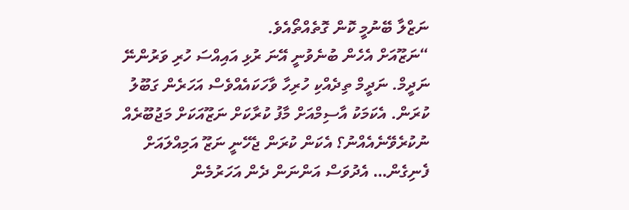ނަޒްލާ ބޭނުމީ ކޮން ގޮތެއްތޯއެވެ.
“ނަޒޫއަށް އެހެން ބުނެވުނީ އޭނަ ރުޅި އައިއްސަ ހުރި ވަރުންނޭ ނަދީމް. ނަދީމް ތިދެއްކި ހުރިހާ ވާހަކައެއްވެސް އަހަރެން ގަބޫލު ކުރަން. އެކަމަކު އާސިމްއަށް މާފު ކުރާކަށް ނަޒޫއަކަށް މަޖުބޫރެއް ނުކުރެވޭނެއެއްނު؟ އެކަން ކުރަން ޖެހޭނީ ނަޒޫ އަމިއްލައަށް ފެނިގެން… އެދުވަސް އަންނަން ދެން އަހަރުމެން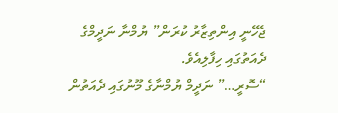ޖެހޭނީ އިންތިޒާރު ކުރަން” ޔުމްނާ ނަދީމްގެ ދެއަތުގައި ހިފާލިއެވެ.
“ސޮރީ…” ނަދީމް ޔުމްނާގެ މޫނުގައި ދެއަތުން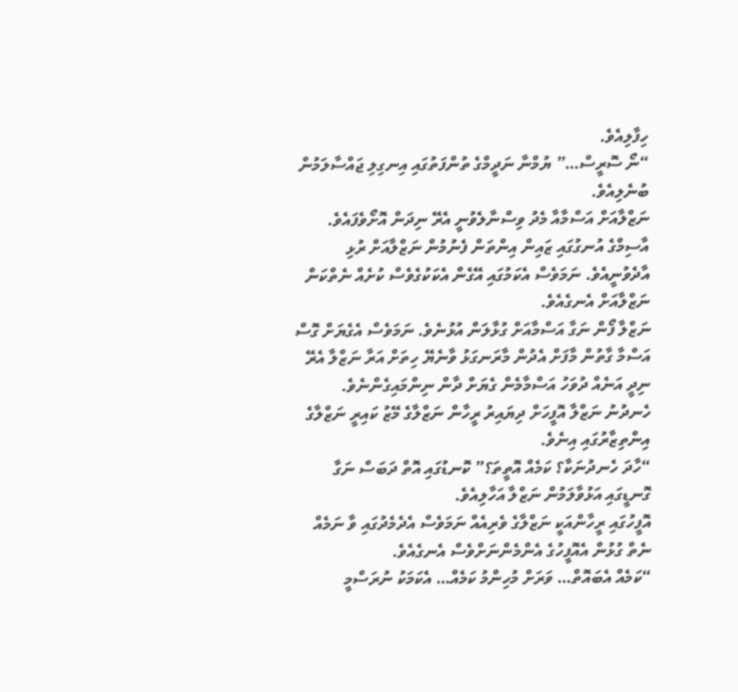ހިފާލިއެވެ.
“ނޯ ސޮރީސް…” ޔުމްނާ ނަދީމްގެ ތުންފަތުގައި އިނގިލި ޖައްސާލަމުން ބުނެލިއެވެ.
ނަޒްލާއަށް އަސްމާއާ މެދު ވިސްނާލެވުނީ އެރޭ ނިދަން އޮށޯވެފައެވެ. އާސިމްގެ އުނގުގައި ޒައިން އިންތަން ފެނުމުން ނަޒްލާއަށް ރުޅި އާދެވުނީއެވެ. ނަމަވެސް އެކަމުގައި އޭގެން އެކަކުގެވެސް ކުށެއް ނެތްކަން ނަޒްލާއަށް އެނގެއެވެ.
ނަޒްލާ ފޯން ނަގާ އަސްމާއަށް ގުޅާލަން އުޅުނެވެ. ނަމަވެސް އެގެޔަށް ގޮސް އަސްމާ ގާތުން މާފަށް އެދުން މާރަނގަޅު ވާނެޔޭ ހިތަށް އަރާ ނަޒްލާ އެރޭ ނިދީ އަނެއް ދުވަހު އަސްމާމެން ގެޔަށް ދާން ނިންމައިގެންނެވެ.
ހެނދުނު ނަޒްލާ އޮފީހަށް ދިޔައިރު ރީހާން ނަޒްލާގެ މޭޒު ކައިރީ ނަޒްލާގެ އިންތިޒާރުގައި އިނެވެ.
“ހާދަ ހެނދުނަކާ؟ ކަމެއް އޮތީތަ؟” ކޮނޑުގައި އޮތް ދަބަސް ނަގާ ގޮނޑީގައި އަޅުވާލަމުން ނަޒްލާ އަހާލިއެވެ.
އޮފީހުގައި ރީހާންއަކީ ނަޒްލާގެ ވެރިއެއް ނަމަވެސް އެދެމެދުގައި ވާ ނަމެއް ނެތް ގުޅުން އެއޮފީހުގެ އެންމެންނަށްވެސް އެނގެއެވެ.
“ކަމެއް އެބައޮތް… ވަރަށް މުހިންމު ކަމެއް… އެކަމަކު ނުރަސްމީ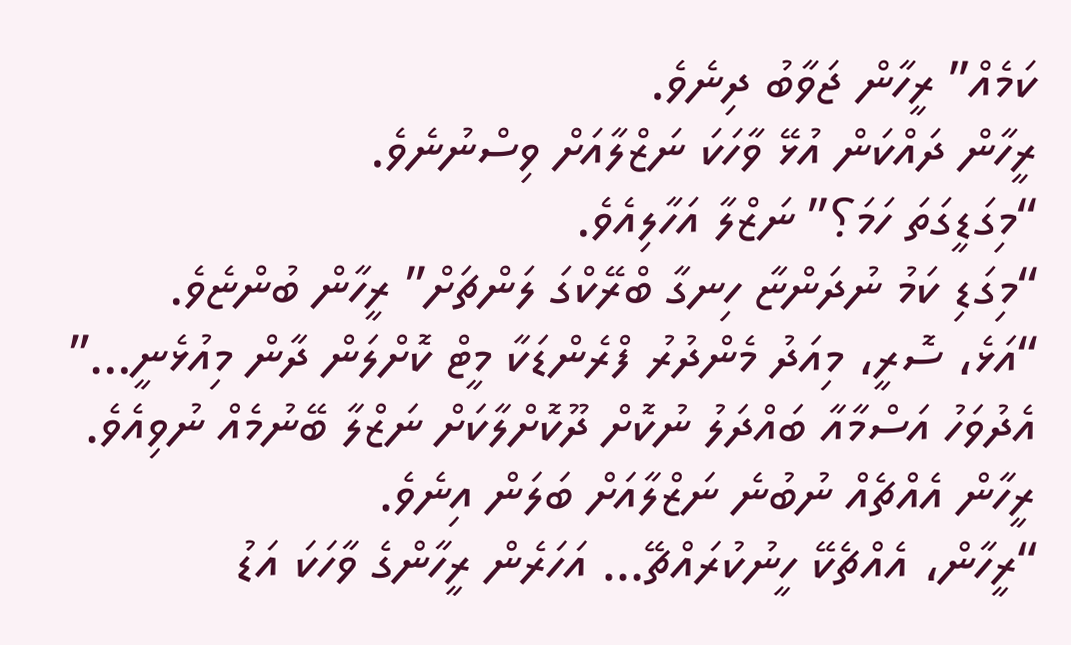ކަމެއް” ރީހާން ޖަވާބު ދިނެވެ.
ރީހާން ދައްކަން އުޅޭ ވާހަކަ ނަޒްލާއަށް ވިސްނުނެވެ.
“މިގަޑީގަތަ ހަމަ؟” ނަޒްލާ އަހާލިއެވެ.
“މިގަޑި ކަމު ނުދަންޏާ ހިނގާ ބްރޭކްގަ ލަންޗަށް” ރީހާން ބުންޏެވެ.
“އަޅެ، ސޮރީ، މިއަދު މެންދުރު ފްރެންޑަކާ މީޓް ކޮށްލަން ދާން މިއުޅެނީ…” އެދުވަހު އަސްމާއާ ބައްދަލު ނުކޮށް ދޫކޮށްލާކަށް ނަޒްލާ ބޭނުމެއް ނުވިއެވެ.
ރީހާން އެއްޗެއް ނުބުނެ ނަޒްލާއަށް ބަލަން އިނެވެ.
“ރީހާން، އެއްޗެކޭ ހީނުކުރައްޗޭ… އަހަރެން ރީހާންގެ ވާހަކަ އަޑު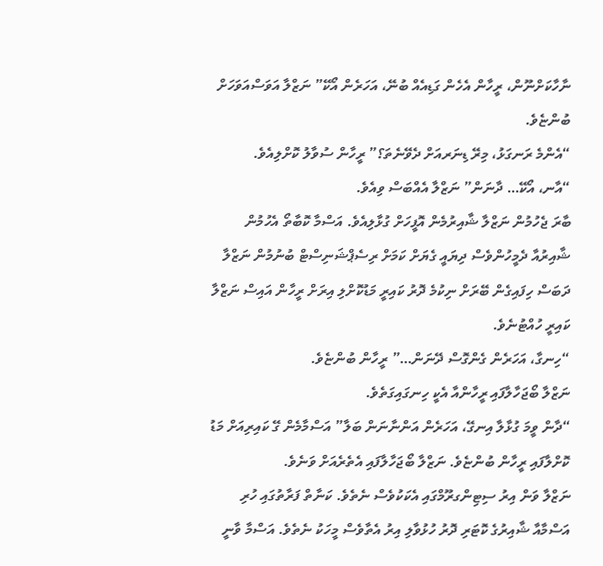ނާހާކަށްނޫން، ރީހާން އެހެން ގަޑިއެއް ބުނޭ، އަހަރެން އޯކޭ” ނަޒްލާ އަވަސްއަވަހަށް ބުންޏެވެ.
“އެންމެ ރަނގަޅު، މިރޭ ޑިނަރއަށް ދެވޭނެތަ؟” ރީހާން ސުވާލު ކޮށްލިއެވެ.
“އާނ، އޯކޭ… ދާނަން” ނަޒްލާ އެއްބަސް ވިއެވެ.
ބާރަ ޖެހުމުން ނަޒްލާ ޝާއިރުމެން އޮފީހަށް ގުޅާލިއެވެ. އަސްމާ ކޮބާތޯ އެހުމުން ޝާއިރުއާ ދެމީހުންވެސް ދިޔައީ ގެޔަށް ކަމަށް ރިސެޕްޝަނިސްޓް ބުނުމުން ނަޒްލާ ދަބަސް ހިފައިގެން ބޭރަށް ނިކުމެ ދޮރު ކައިރީ މަޑުކޮށްލި އިރަށް ރީހާން އައިސް ނަޒްލާ ކައިރީ ހުއްޓުނެވެ.
“ހިނގާ، އަހަރެން ގެންގޮސް ދޭނަން…” ރީހާން ބުންޏެވެ.
ނަޒްލާ ބޯޖަހާލާފައި ރީހާންއާ އެކީ ހިނގައިގަތެވެ.
“ދާން ވީމަ ގުޅާލާ އިނގޭ، އަހަރެން އަންނާނަން ބަލާ” އަސްމާމެން ގޭ ކައިރިއަށް މަޑު ކޮށްލާފައި ރީހާން ބުންޏެވެ. ނަޒްލާ ބޯޖަހާލާފައި އެތެރެއަށް ވަނެވެ.
ނަޒްލާ ވަން އިރު ސިޓިންގރޫމްގައި އެކަކުވެސް ނެތެވެ. ކަނާތް ފަރާތުގައި ހުރި އަސްމާއާ ޝާއިރުގެ ކޮޓަރި ދޮރު ހުޅުވާލި އިރު އެތާވެސް މީހަކު ނެތެވެ. އަސްމާ ވާނީ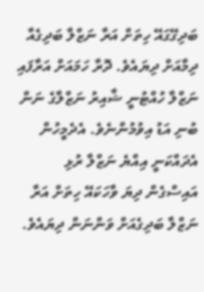ބަދިގޭގައޭ ހިތަށް އަރާ ނަޒްލާ ބަދިގެއާ ދިމާއަށް ދިޔައެވެ. ދޮރާ ހަމައަށް އަރާފައި ނަޒްލާ ހުއްޓުނީ ޝާއިރު ނަޒްލާގެ ނަން ބުނި އަޑު އިވުމުންނެވެ. އެދެމީހުން އެދައްކަނީ އިއްޔެ ނަޒްލާ ރުޅި އައިސްގެން ދިޔަ ވާހަކައޭ ހިތަށް އަރާ ނަޒްލާ ބަދިގެއަށް ވަންނަން ދިޔައެވެ.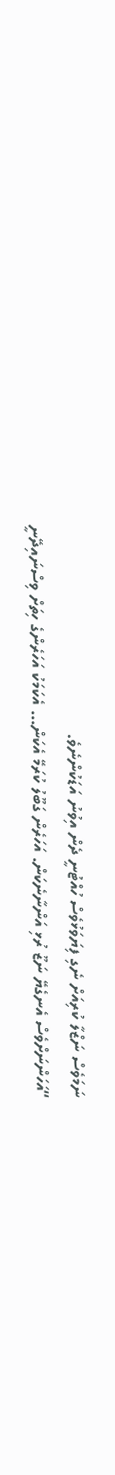ނަމަވެސް ނަޒްލާ ކުރިއަށް ނެގި ފިޔަވަޅުވެސް ހުއްޓުނީ ދެން އިވުނު އަޑަކުންނެވެ.
“އަހަންނަށްވެސް އެނގެޔޭ ނަޒޫ ރުޅި އަންނާނެކަން. އަހަރެން ގަބޫލު ކުރަމޭ އެކަން… އެކަމަކު އަހަރެންގެ ހިތަށް ވިސްނައިދޭނީ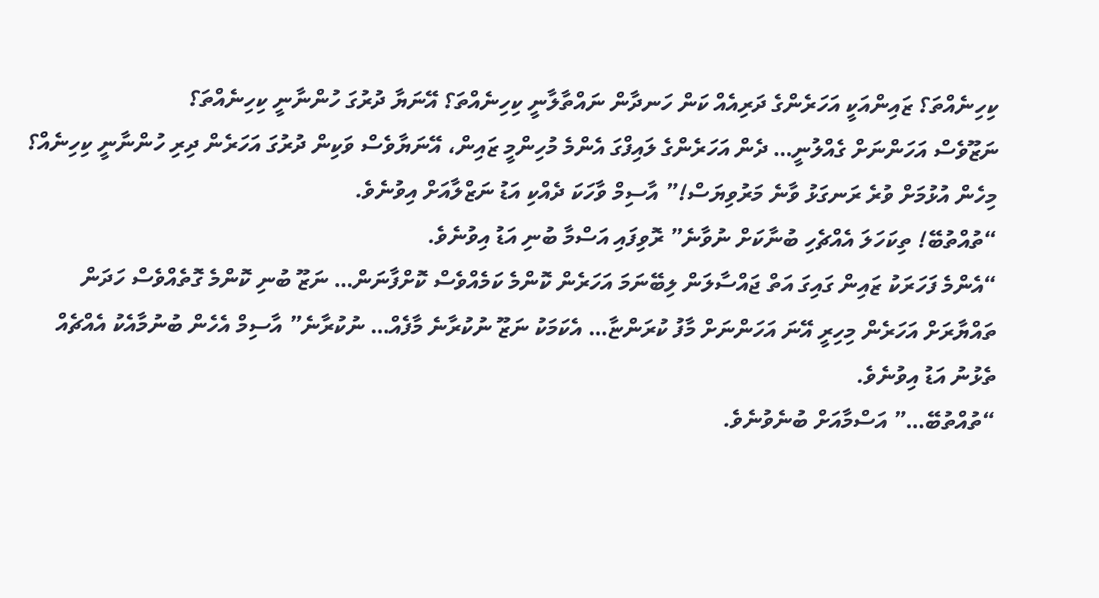ކިހިނެއްތަ؟ ޒައިންއަކީ އަހަރެންގެ ދަރިއެއް ކަން ހަނދާން ނައްތާލާނީ ކިހިނެއްތަ؟ އޭނަޔާ ދުރުގަ ހުންނާނީ ކިހިނެއްތަ؟
ނަޒޫވެސް އަހަންނަށް ގެއްލުނީ… ދެން އަހަރެންގެ ލައިފްގަ އެންމެ މުހިންމީ ޒައިން، އޭނަޔާވެސް ވަކިން ދުރުގަ އަހަރެން ދިރި ހުންނާނީ ކިހިނެއް؟ މިހެން އުޅުމަށް ވުރެ ރަނގަޅު ވާނެ މަރުވިޔަސް!” އާސިމް ވާހަކަ ދެއްކި އަޑު ނަޒްލާއަށް އިވުނެވެ.
“ތުއްތުބޭ! ތިކަހަލަ އެއްޗެހި ބުނާކަށް ނުވާނެ” ރޮވިފައި އަސްމާ ބުނި އަޑު އިވުނެވެ.
“އެންމެ ފަހަރަކު ޒައިން ގައިގަ އަތް ޖައްސާލަން ލިބޭނަމަ އަހަރެން ކޮންމެ ކަމެއްވެސް ކޮށްފާނަން… ނަޒޫ ބުނި ކޮންމެ ގޮތެއްވެސް ހަދަން ތައްޔާރަށް އަހަރެން މިހިރީ އޭނަ އަހަންނަށް މާފު ކުރަންޏާ… އެކަމަކު ނަޒޫ ނުކުރާނެ މާފެއް… ނުކުރާނެ” އާސިމް އެހެން ބުނުމާއެކު އެއްޗެއް ތެޅުނު އަޑު އިވުނެވެ.
“ތުއްތުބޭ…” އަސްމާއަށް ބުނެވުނެވެ.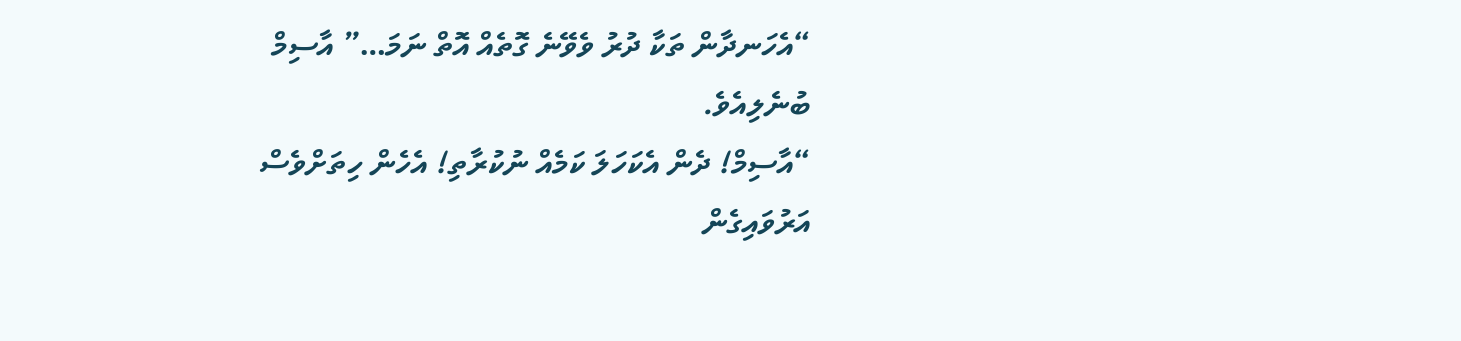“އެހަނދާން ތަކާ ދުރު ވެވޭނެ ގޮތެއް އޮތް ނަމަ…” އާސިމް ބުނެލިއެވެ.
“އާސިމް! ދެން އެކަހަލަ ކަމެއް ނުކުރާތި! އެހެން ހިތަށްވެސް އަރުވައިގެން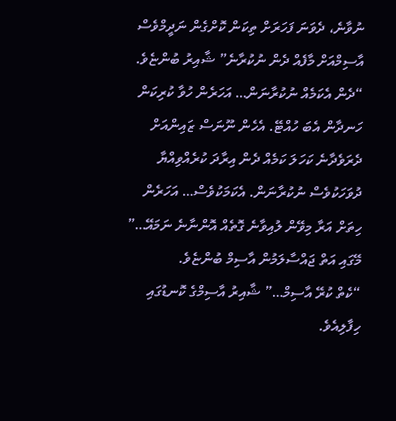ނުވާނެ، ދެވަނަ ފަހަރަށް ތިކަން ކޮށްގެން ނަދީމްވެސް އާސިމްއަށް މާފެއް ދެން ނުކުރާނެ” ޝާއިރު ބުންޏެވެ.
“ދެން އެކަމެއް ނުކުރާނަން… އަހަރެން ހުވާ ކުރިކަން ހަނދާން އެބަ ހުއްޓޭ. އެހެން ނޫނަސް ޒައިންއަށް ދެރަވެދާނެ ކަހަލަ ކަމެއް ދެން އިރާދަ ކުރެއްވިއްޔާ ދުވަހަކުވެސް ނުކުރާނަން. އެކަމަކުވެސް… އަހަރެން ހިތަށް އަރާ މިވޭން ލުއިވާނެ ގޮތެއް އޮންނާނެ ނަމައޭ…” މޭގައި އަތް ޖައްސާލަމުން އާސިމް ބުންޏެވެ.
“ކެތް ކުރޭ އާސިމް…” ޝާއިރު އާސިމްގެ ކޮނޑުގައި ހިފާލިއެވެ.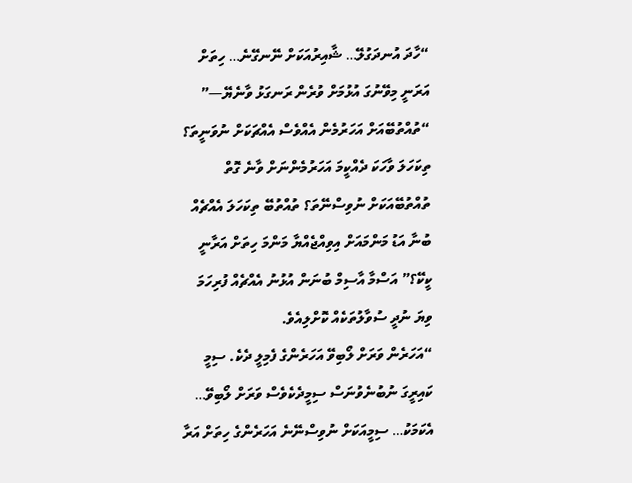“ހާދަ އުނދަގުލޭ… ޝާއިރުއަކަށް ނޭނގޭނެ… ހިތަށް އަރަނީ މިވޭނުގަ އުޅުމަށް ވުރެން ރަނގަޅު ވާނެޔޭ—”
“ތުއްތުބޭއަށް އަހަރުމެން އެއްވެސް އެއްޗަކަށް ނުވަނީތަ؟ ތިކަހަލަ ވާހަކަ ދެއްކީމަ އަހަރުމެންނަށް ވާނެ ގޮތް ތުއްތުބޭއަކަށް ނުވިސްނޭތަ؟ ތުއްތުބޭ ތިކަހަލަ އެއްޗެއް ބުނާ އަޑު މަންމައަށް އިވިއްޖެއްޔާ މަންމަ ހިތަށް އަރާނީ ކީކޭ؟” އަސްމާ އާސިމް ބުނަން އުޅުނު އެއްޗެއް ފުރިހަމަ ވިޔަ ނުދީ ސުވާލުތަކެއް ކޮށްލިއެވެ.
“އަހަރެން ވަރަށް ލޯބިވޭ އަހަރެންގެ ފެމިލީ ދެކެ. ސިމީ ކައިރީގަ ނުބުނެވުނަސް ސިމީދެކެވެސް ވަރަށް ލޯބިވޭ… އެކަމަކު… ސިމީއަކަށް ނުވިސްނޭނެ އަހަރެންގެ ހިތަށް އަރާ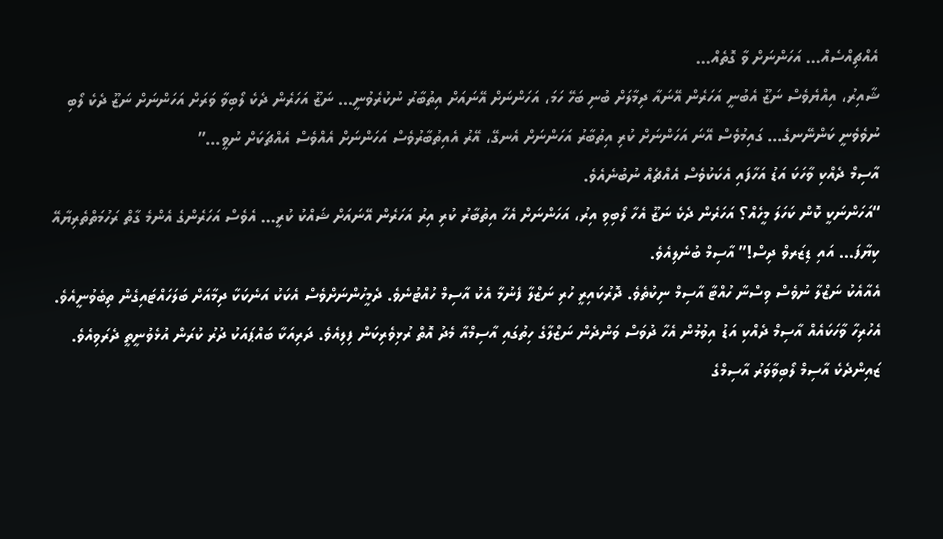އެއްޗިއްސެއް… އަހަންނަށް ވާ ގޮތެއް…
ޝާއިރު، އިއްޔެވެސް ނަޒޫ އެބުނީ އަހަރެން އޭނައާ ދިމާލަށް ބުނި ބަހޭ ހަމަ، އަހަންނަށް އޭނައަށް އިތުބާރު ނުކުރެވުނީ… ނަޒޫ އަހަރެން ދެކެ ލޯބިވާ ވަރަށް އަހަންނަށް ނަޒޫ ދެކެ ލޯބި ނުވެވެނީ ކަންނޭނގެ… ގައިމުވެސް އޭނަ އަހަންނަށް ކުރި އިތުބާރު އަހަންނަށް އެނގޭ، އޭރު އެއިތުބާރުވެސް އަހަންނަށް އެއްވެސް އެއްޗަކަށް ނުވީ…”
އާސިމް ދެއްކި ވާހަކަ އަޑު އަހާފައި އެކަކުވެސް އެއްޗެއް ނުބުނެއެވެ.
“އަހަންނަކީ ކޮން ކަހަލަ މީހެއް؟ އަހަރެން ދެކެ ނަޒޫ އެހާ ލޯބިވި އިރު، އަހަންނަށް އެހާ އިތުބާރު ކުރި އިރު އަހަރެން އޭނައަށް ޝައްކު ކުރީ… އެވެސް އަހަރެންގެ އެންމެ ގާތް ރަހުމަތްތެރިޔާއޭ ކިޔާފަ… އައި ޑިޒަރވް ދިސް!” އާސިމް ބުނެލިއެވެ.
އެއާއެކު ނަޒްލާ ނުވެސް ވިސްނާ ހުއްޓާ އާސިމް ނިކުތެވެ. ދޮރުކައިރީ ހުރި ނަޒްލާ ފެނުމާ އެކު އާސިމް ހުއްޓުނެވެ. ދެމީހުންނަށްވެސް އެކަކު އަނެކަކާ ދިމާއަށް ބަލަހައްޓައިގެން ތިބެވުނީއެވެ.
އެހުރިހާ ވާހަކައެއް އާސިމް ދެއްކި އަޑު އިވުމުން އެހާ ދުވަސް ވަންދެން ނަޒްލާގެ ހިތުގައި އާސިމްއާ މެދު އޮތް ރުޅިވެރިކަން ފިލިއެވެ. ދަރިއަކާ ބައްޕައަކު ދުރު ކުރަން އުޅެވުނީތީ ދެރަވިއެވެ. ޒައިންދެކެ އާސިމް ލޯބިވާވަރު އާސިމްގެ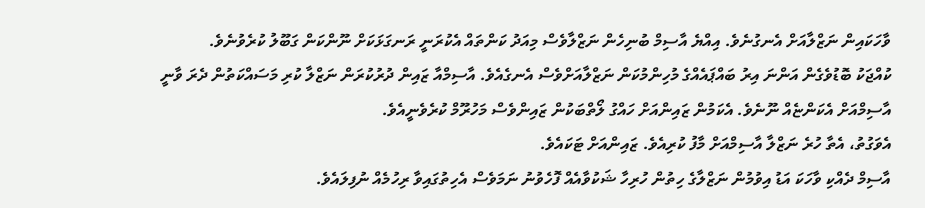ވާހަކައިން ނަޒްލާއަށް އެނގުނެވެ. އިއްޔެ އާސިމް ބުނިހެން ނަޒްލާވެސް މިއަދު ކަންތައް އެކުރަނީ ރަނގަޅަކަށް ނޫންކަން ގަބޫލު ކުރެވުނެވެ.
ކުއްޖަކު ބޮޑުވެގެން އަންނަ އިރު ބައްޕައެއްގެ މުހިންމުކަން ނަޒްލާއަށްވެސް އެނގެއެވެ. އާސިމްއާ ޒައިން ދުރުކުރަން ނަޒްލާ ކުރި މަސައްކަތުން ދެރަ ވާނީ އާސިމްއަށް އެކަންޏެއް ނޫނެވެ. އެކަމުން ޒައިންއަށް ހައްގު ލޯތްބަކުން ޒައިންވެސް މަހުރޫމް ކުރެވެނީއެވެ.
އެވަގުތު، އެތާ ހުރެ ނަޒްލާ އާސިމްއަށް މާފު ކުރިއެވެ. ޒައިންއަށް ޓަކައެވެ.
އާސިމް ދެއްކި ވާހަކަ އަޑު އިވުމުން ނަޒްލާގެ ހިތުން ހުރިހާ ޝަކުވާއެއް ފޮހެވުނު ނަމަވެސް އެހިތުގައިވާ ރިހުމެއް ނުފިލައެވެ.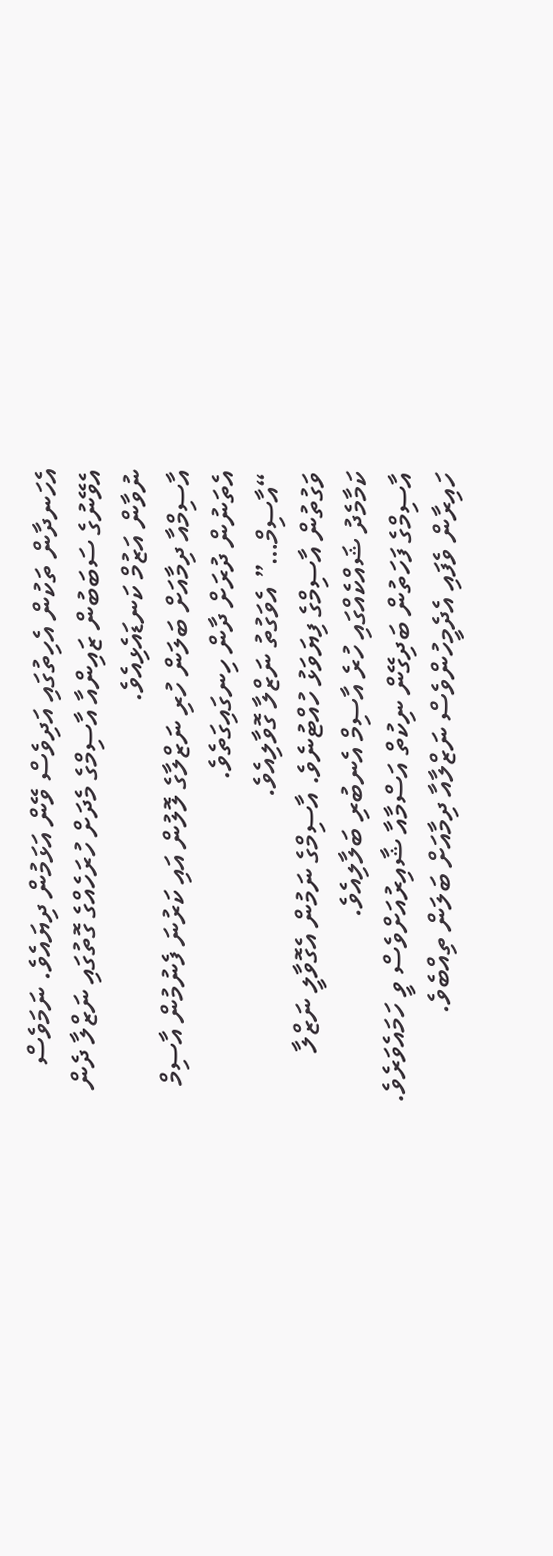އެހަނދާން ތަކުން އެހިތުގައި އަދިވެސް ވޭން އަޅަމުން ދިޔައެވެ. ނަމަވެސް އެވޭނުގެ ސަބަބުން ޒައިންއާ އާސިމްގެ މެދަށް ހުރަހެއްގެ ގޮތުގައި ނަޒްލާ ދެން ނުވާން އަޒުމް ކަނޑައެޅިއެވެ.
އާސިމްއާ ދިމާއަށް ބަލަން ހުރި ނަޒްލާގެ ލޮލުން އައި ކަރުނަ ފެނުމުން އާސިމް އެތަނުން ދުރަށް ދާން ހިނގައިގަތެވެ.
“އާސިމް…” އެވަގުތު ނަޒްލާ ގޮވާލިއެވެ.
ވަގުތުން އާސިމްގެ ފިޔަވަޅު ހުއްޓުނެވެ. އާސިމްގެ ނަމުން އެގޮވާލީ ނަޒްލާ ކަމާމެދު ޝައްކެއްގައި ހުރެ އާސިމް އެނބުރި ބަލާލިއެވެ.
އާސިމްގެ ފަހަތުން ބަދިގޭން ނިކުތް އަސްމާއާ ޝާއިރުއަށްވެސް ވީ ހަމައެވަރެވެ. ހައިރާން ވެފައި އެދެމީހުންވެސް ނަޒްލާއާ ދިމާއަށް ބަލަން ތިއްބެވެ.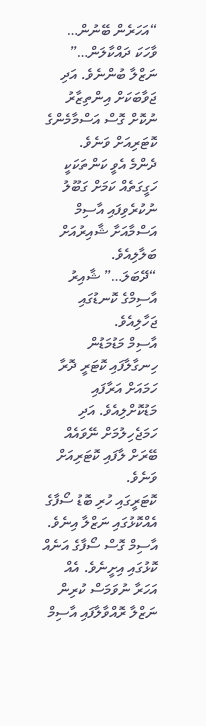“އަހަރެން ބޭނުން… ވާހަކަ ދައްކާލަން…” ނަޒްލާ ބުންނެވެ. އަދި ޖަވާބަކަށް އިންތިޒާރު ނުކޮށް ގޮސް އަސްމާމެންގެ ކޮޓަރިއަށް ވަނެވެ.
ދެންމެ އެވީ ކަންތަކަކީ ހަގީގަތެއް ކަމަށް ގަބޫލު ނުކުރެވިފައި އާސިމް އަސްމާއަށާ ޝާއިރުއަށް ބަލާލިއެވެ.
“ދޭބަލަ…” ޝާއިރު އާސިމްގެ ކޮނޑުގައި ޖަހާލިއެވެ.
އާސިމް މަޑުމަޑުން ހިނގާލާފައި ކޮޓަރީ ދޮރާ ހަމައަށް އަރާފައި މަޑުކޮށްލިއެވެ. އަދި ހަމަޖެހިލުމަށް ނޭވައެއް ބޭރަށް ލާފައި ކޮޓަރިއަށް ވަނެވެ.
ކޮޓަރީގައި ހުރި ބޮޑު ސޯފާގެ އެއްކޮޅުގައި ނަޒްލާ އިނެވެ. އާސިމް ގޮސް ސޯފާގެ އަނެއް ކޮޅުގައި އިށީނެވެ. އެއް އަހަރާ ނުވަމަސް ކުރިން ނަޒްލާ ރޮއްވާލާފައި އާސިމް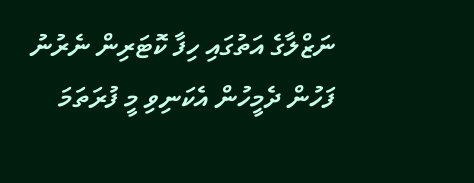ނަޒްލާގެ އަތުގައި ހިފާ ކޮޓަރިން ނެރުނު ފަހުން ދެމީހުން އެކަނިވި މީ ފުރަތަމަ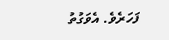ފަހަރެވެ. އެވަގުތު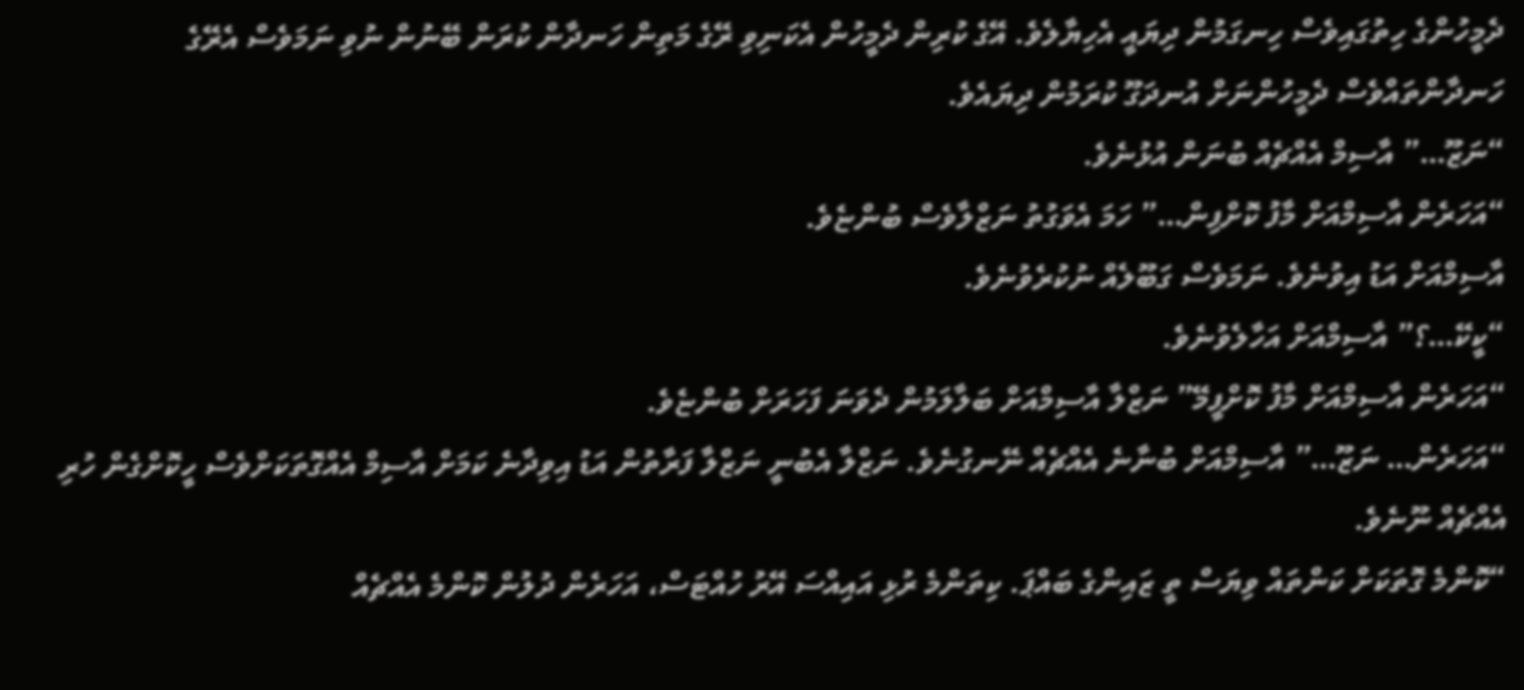ދެމީހުންގެ ހިތުގައިވެސް ހިނގަމުން ދިޔައީ އެހިޔާލެވެ. އޭގެ ކުރިން ދެމީހުން އެކަނިވި ރޭގެ މަތިން ހަނދާން ކުރަން ބޭނުން ނުވި ނަމަވެސް އެރޭގެ ހަނދާންތައްވެސް ދެމީހުންނަށް އުނދަގޫ ކުރަމުން ދިޔައެވެ.
“ނަޒޫ…” އާސިމް އެއްޗެއް ބުނަން އުޅުނެވެ.
“އަހަރެން އާސިމްއަށް މާފު ކޮށްފިން…” ހަމަ އެވަގުތު ނަޒްލާވެސް ބުންޏެވެ.
އާސިމްއަށް އަޑު އިވުނެވެ. ނަމަވެސް ގަބޫލެއް ނުކުރެވުނެވެ.
“ކީކޭ…؟” އާސިމްއަށް އަހާލެވުނެވެ.
“އަހަރެން އާސިމްއަށް މާފު ކޮށްފީމޭ” ނަޒްލާ އާސިމްއަށް ބަލާލަމުން ދެވަނަ ފަހަރަށް ބުންޏެވެ.
“އަހަރެން… ނަޒޫ…” އާސިމްއަށް ބުނާނެ އެއްޗެއް ނޭނގުނެވެ. ނަޒްލާ އެބުނީ ނަޒްލާ ފަރާތުން އަޑު އިވިދާނެ ކަމަށް އާސިމް އެއްގޮތަކަށްވެސް ހީކޮށްގެން ހުރި އެއްޗެއް ނޫނެވެ.
“ކޮންމެ ގޮތަކަށް ކަންތައް ވިޔަސް ތީ ޒައިންގެ ބައްޕަ. ކިތަންމެ ރުޅި އައިއްސަ އޭރު ހުއްޓަސް، އަހަރެން ދުލުން ކޮންމެ އެއްޗެއް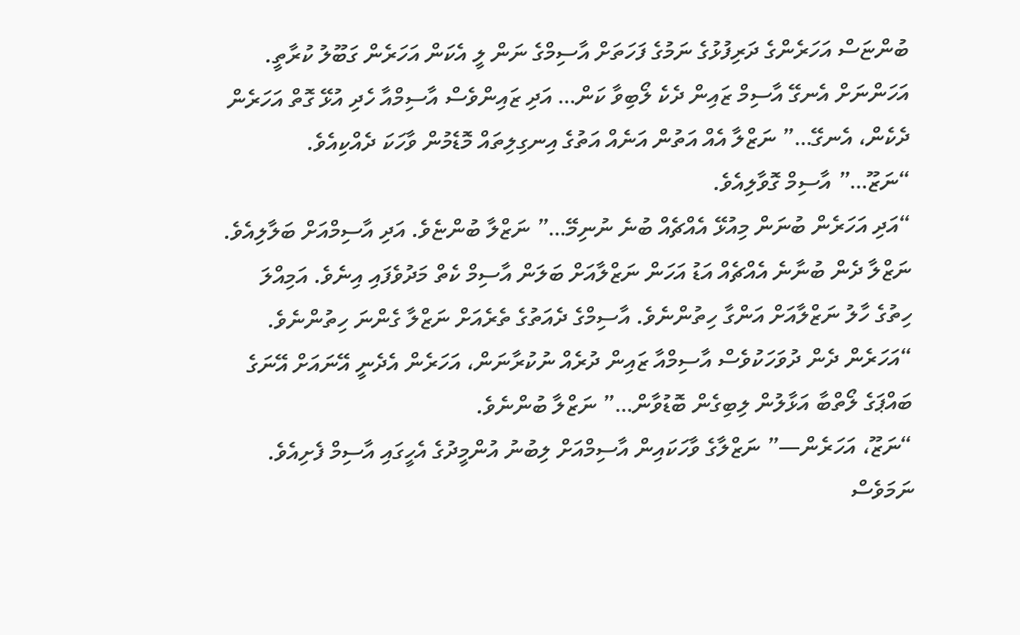ބުންޏަސް އަހަރެންގެ ދަރިފުޅުގެ ނަމުގެ ފަހަތަށް އާސިމްގެ ނަން ލީ އެކަން އަހަރެން ގަބޫލު ކުރާތީ. އަހަންނަށް އެނގޭ އާސިމް ޒައިން ދެކެ ލޯބިވާ ކަން… އަދި ޒައިންވެސް އާސިމްއާ ހެދި އުޅޭ ގޮތް އަހަރެން ދެކެން، އެނގޭ…” ނަޒްލާ އެއް އަތުން އަނެއް އަތުގެ އިނގިލިތައް މޮޑެމުން ވާހަކަ ދެއްކިއެވެ.
“ނަޒޫ…” އާސިމް ގޮވާލިއެވެ.
“އަދި އަހަރެން ބުނަން މިއުޅޭ އެއްޗެއް ބުނެ ނުނިމޭ…” ނަޒްލާ ބުންޏެވެ. އަދި އާސިމްއަށް ބަލާލިއެވެ.
ނަޒްލާ ދެން ބުނާނެ އެއްޗެއް އަޑު އަހަން ނަޒްލާއަށް ބަލަން އާސިމް ކެތް މަދުވެފައި އިނެވެ. އަމިއްލަ ހިތުގެ ހާލު ނަޒްލާއަށް އަންގާ ހިތުންނެވެ. އާސިމްގެ ދެއަތުގެ ތެރެއަށް ނަޒްލާ ގެންނަ ހިތުންނެވެ.
“އަހަރެން ދެން ދުވަހަކުވެސް އާސިމްއާ ޒައިން ދުރެއް ނުކުރާނަން، އަހަރެން އެދެނީ އޭނައަށް އޭނަގެ ބައްޕަގެ ލޯތްބާ އަޅާލުން ލިބިގެން ބޮޑުވާން…” ނަޒްލާ ބުންނެވެ.
“ނަޒޫ، އަހަރެން—” ނަޒްލާގެ ވާހަކައިން އާސިމްއަށް ލިބުނު އުންމީދުގެ އެހީގައި އާސިމް ފެށިއެވެ. ނަމަވެސް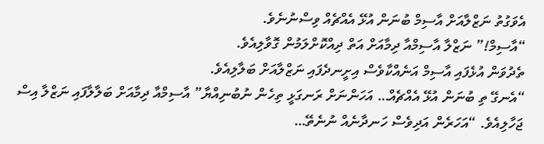އެވަގުތު ނަޒްލާއަށް އާސިމް ބުނަން އުޅޭ އެއްޗެއް ވިސްނުނެވެ.
“އާސިމް!” ނަޒްލާ އާސިމްއާ ދިމާއަށް އަތް ދިއްކޮށްލަމުން ގޮވާލިއެވެ.
ތެދުވަން އުޅެފައި އާސިމް އަނެއްކާވެސް އިށީނދެފައި ނަޒްލާއަށް ބަލާލިއެވެ.
“އެނގޭ ތި ބުނަން އުޅޭ އެއްޗެއް… އަހަންނަށް ރަނގަޅީ ތިހެން ނުބުނިއްޔާ” އާސިމްއާ ދިމާއަށް ބަލާލާފައި ނަޒްލާ އިސް ޖަހާލިއެވެ. “އަހަރެން އަދިވެސް ހަނދާނެއް ނުނެތޭ…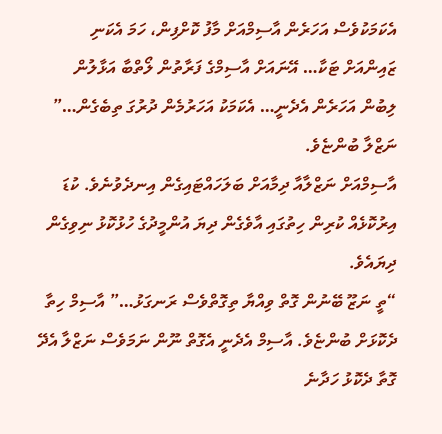އެކަމަކުވެސް އަހަރެން އާސިމްއަށް މާފު ކޮށްފިން، ހަމަ އެކަނި ޒައިންއަށް ޓަކާ… އޭނައަށް އާސިމްގެ ފަރާތުން ލޯތްބާ އަޅާލުން ލިބުން އަހަރެން އެދެނީ… އެކަމަކު އަހަރުމެން ދުރުގަ ތިބެގެން…” ނަޒްލާ ބުންޏެވެ.
އާސިމްއަށް ނަޒްލާއާ ދިމާއަށް ބަލަހައްޓައިގެން އިނދެވުނެވެ. ކުޑަ އިރުކޮޅެއް ކުރިން ހިތުގައި އާވެގެން ދިޔަ އުންމީދުގެ ހުޅުކޮޅު ނިވިގެން ދިޔައެވެ.
“ތީ ނަޒޫ ބޭނުން ގޮތް ވިއްޔާ ތިގޮތްވެސް ރަނގަޅު…” އާސިމް ހިތާ ދެކޮޅަށް ބުންޏެވެ. އާސިމް އެދެނީ އެގޮތް ނޫން ނަމަވެސް ނަޒްލާ އެދޭ ގޮތާ ދެކޮޅު ހަދާނެ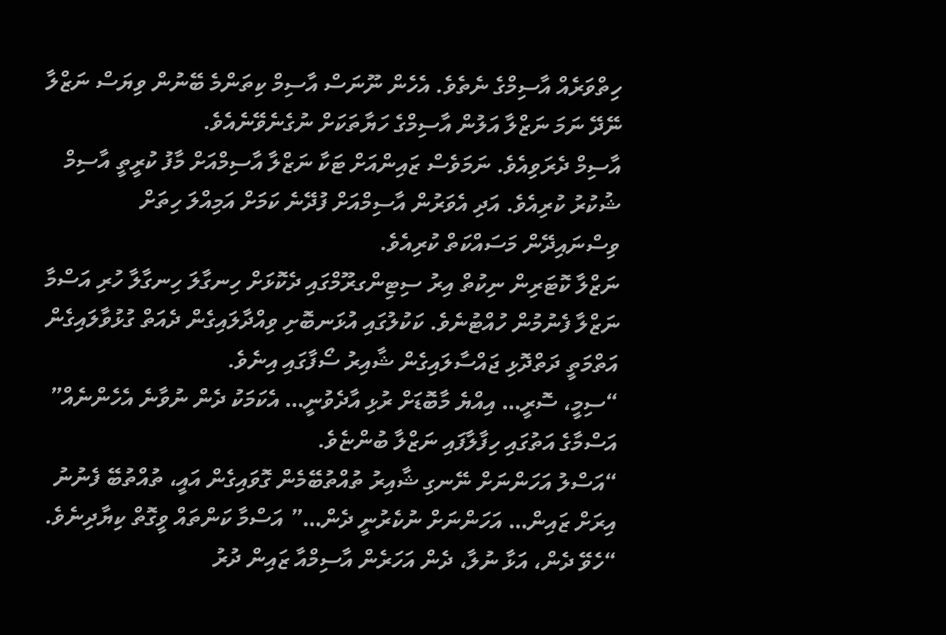ހިތްވަރެއް އާސިމްގެ ނެތެވެ. އެހެން ނޫނަސް އާސިމް ކިތަންމެ ބޭނުން ވިޔަސް ނަޒްލާ ނޭދޭ ނަމަ ނަޒްލާ އަލުން އާސިމްގެ ހަޔާތަކަށް ނުގެނެވޭނެއެވެ.
އާސިމް ދެރަވިއެވެ. ނަމަވެސް ޒައިންއަށް ޓަކާ ނަޒްލާ އާސިމްއަށް މާފު ކުރީތީ އާސިމް ޝުކުރު ކުރިއެވެ. އަދި އެވަރުން އާސިމްއަށް ފުދޭނެ ކަމަށް އަމިއްލަ ހިތަށް ވިސްނައިދޭން މަސައްކަތް ކުރިއެވެ.
ނަޒްލާ ކޮޓަރިން ނިކުތް އިރު ސިޓިންގރޫމްގައި ދެކޮޅަށް ހިނގާލަ ހިނގާލާ ހުރި އަސްމާ ނަޒްލާ ފެނުމުން ހުއްޓުނެވެ. ކަކުލުގައި އުޅަނބޮށި ވިއްދާލައިގެން ދެއަތް ގުޅުވާލައިގެން އަތްމަތީ ދަތްދޮޅި ޖައްސާލައިގެން ޝާއިރު ސޯފާގައި އިނެވެ.
“ސިމީ، ސޮރީ… އިއްޔެ މާބޮޑަށް ރުޅި އާދެވުނީ… އެކަމަކު ދެން ނުވާނެ އެހެންނެއް” އަސްމާގެ އަތުގައި ހިފާލާފައި ނަޒްލާ ބުންޏެވެ.
“އަސްލު އަހަންނަށް ނޭނގި ޝާއިރު ތުއްތުބޭމެން ގޮވައިގެން އައީ، ތުއްތުބޭ ފެނުނު އިރަށް ޒައިން… އަހަންނަށް ނުކެރުނީ ދެން…” އަސްމާ ކަންތައް ވީގޮތް ކިޔާދިނެވެ.
“ހެވޭ ދެން، އަޅާ ނުލާ، ދެން އަހަރެން އާސިމްއާ ޒައިން ދުރު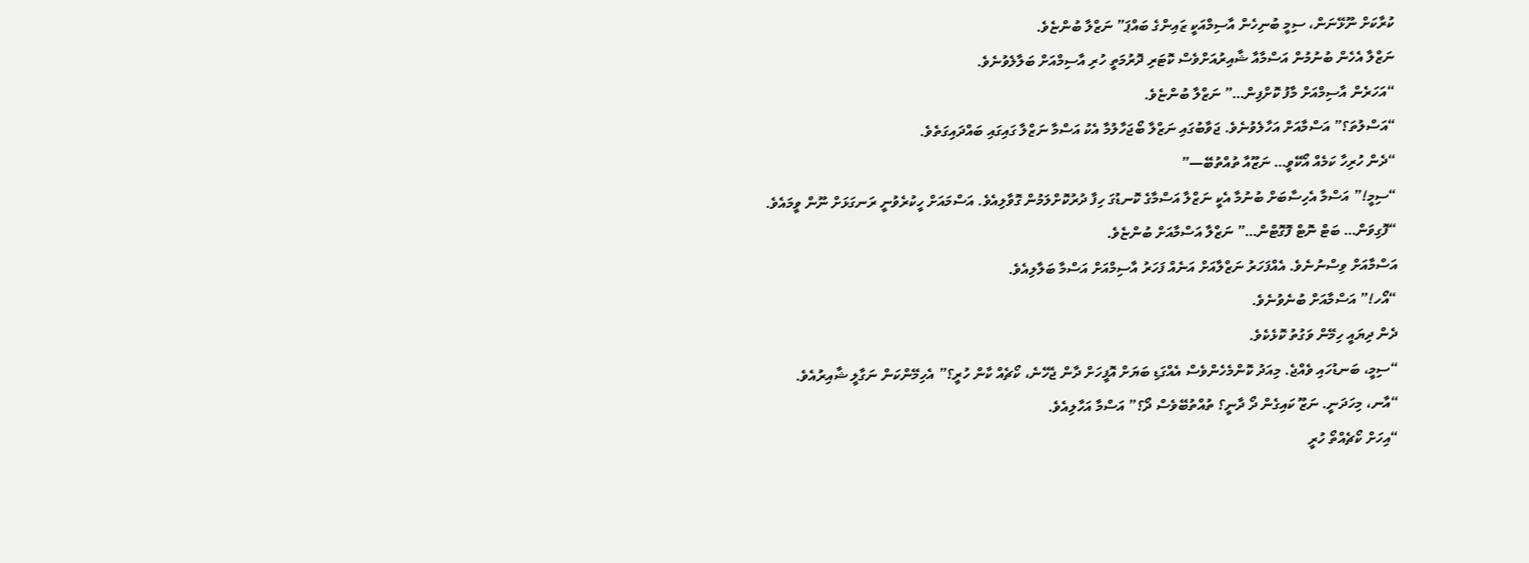ކުރާކަށް ނޫޅޭނަން، ސިމީ ބުނިހެން އާސިމްއަކީ ޒައިންގެ ބައްޕަ” ނަޒްލާ ބުންޏެވެ.
ނަޒްލާ އެހެން ބުނުމުން އަސްމާއާ ޝާއިރުއަށްވެސް ކޮޓަރި ދޮރުމަތީ ހުރި އާސިމްއަށް ބަލާލެވުނެވެ.
“އަހަރެން އާސިމްއަށް މާފު ކޮށްފިން…” ނަޒްލާ ބުންޏެވެ.
“އަސްލުތަ؟” އަސްމާއަށް އަހާލެވުނެވެ. ޖަވާބުގައި ނަޒްލާ ބޯޖަހާލުމާ އެކު އަސްމާ ނަޒްލާ ގައިގައި ބައްދައިގަތެވެ.
“ދެން ހުރިހާ ކަމެއް އޯކޭވީ… ނަޒޫއާ ތުއްތުބޭ—”
“ސިމީ!” އަސްމާ އެހިސާބަށް ބުނުމާ އެކީ ނަޒްލާ އަސްމާގެ ކޮނޑުގަ ހިފާ ދުރުކޮށްލަމުން ގޮވާލިއެވެ. އަސްމައަށް ހީކުރެވުނީ ރަނގަޅަށް ނޫން ވީމައެވެ.
“ފޮގިވަން… ބަޓް ނޮޓް ފޮގޮޓްން…” ނަޒްލާ އަސްމާއަށް ބުންޏެވެ.
އަސްމާއަށް ވިސްނުނެވެ. އެއްފަހަރު ނަޒްލާއަށް އަނެއް ފަހަރު އާސިމްއަށް އަސްމާ ބަލާލިއެވެ.
“އޯހ!” އަސްމާއަށް ބުނެވުނެވެ.
ދެން ދިޔައީ ހިމޭން ވަގުތު ކޮޅެކެވެ.
“ސިމީ، ބަނޑުހައި ވެއްޖެ. މިއަދު ކޮންމެހެންވެސް އެއްގަޑި ބަޔަށް އޮފީހަށް ދާން ޖެހޭނެ، ކޯޗެއް ކާން ހުރީ؟” އެހިމޭންކަން ނަގާލީ ޝާއިރުއެވެ.
“އާނ، މިހަދަނީ. ނަޒޫ ކައިގެން ދޯ ދާނީ؟ ތުއްތުބޭވެސް ދޯ؟” އަސްމާ އަހާލިއެވެ.
“އިހަށް ކޯޗެއްތޯ ހުރީ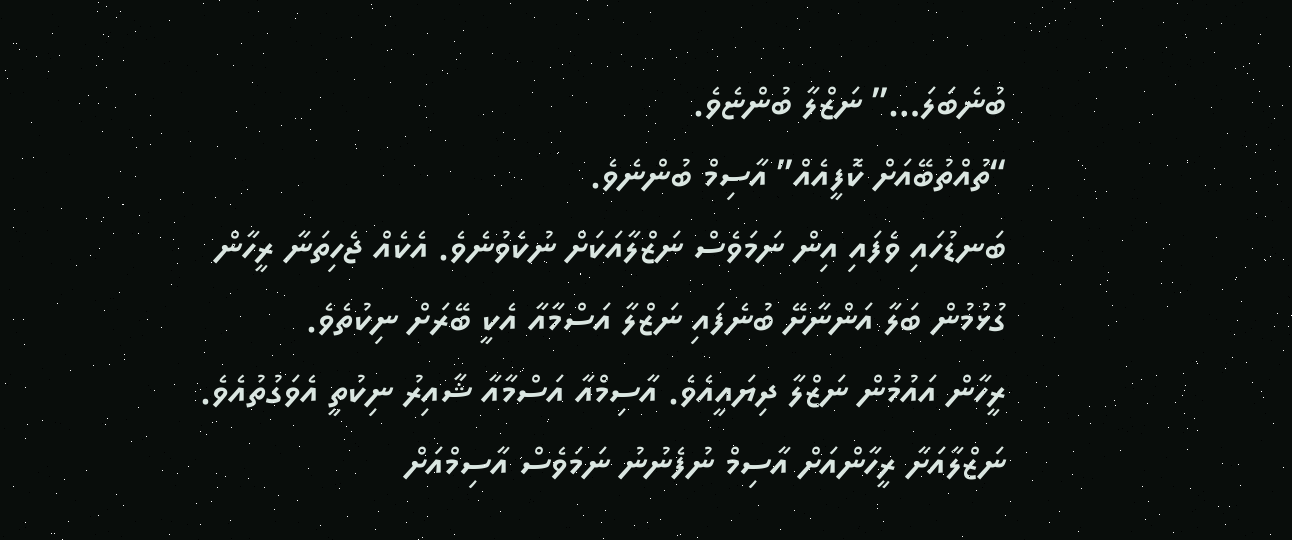ބުނެބަލަ…” ނަޒްލާ ބުންޏެވެ.
“ތުއްތުބޭއަށް ކޮފީއެއް” އާސިމް ބުންނެވެ.
ބަނޑުހައި ވެފައި އިން ނަމަވެސް ނަޒްލާއަކަށް ނުކެވުނެވެ. އެކެއް ޖެހިތަނާ ރީހާން ގުޅުމުން ބަލާ އަންނާށޭ ބުނެފައި ނަޒްލާ އަސްމާއާ އެކީ ބޭރަށް ނިކުތެވެ.
ރީހާން އައުމުން ނަޒްލާ ދިޔައީއެވެ. އާސިމްއާ އަސްމާއާ ޝާއިރު ނިކުތީ އެވަގުތުއެވެ. ނަޒްލާއަށާ ރީހާންއަށް އާސިމް ނުފެނުނު ނަމަވެސް އާސިމްއަށް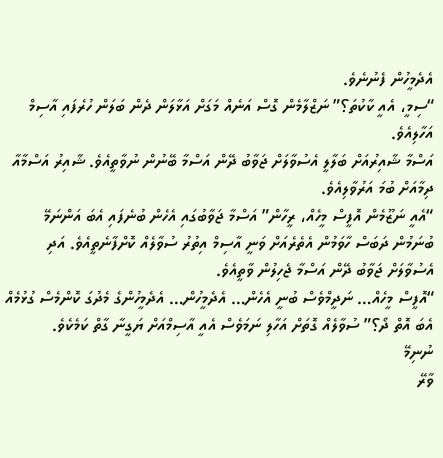އެދެމީހުން ފެނުނެވެ.
“ސިމީ، އެއީ ކާކުތަ؟” ނަޒްލާމެން ގޮސް އަނެއް މަގަށް އަޅާލަން ދެން ބަލަން ހުރެފައި އާސިމް އަހާލިއެވެ.
އަސްމާ ޝާއިރުއަށް ބަލާލީ އެސުވާލަށް ޖަވާބު ދޭން އަސްމާ ބޭނުން ނުވާތީއެވެ. ޝާއިރު އަސްމާއާ ދިމާއަށް ބުމަ އަރުވާލިއެވެ.
“އެއީ ނަޒޫމެން އޮފީސް މީހެއް، ރީހާން” އަސްމާ ޖަވާބުގައި އެހެން ބުނެފައި އެބަ އަންނަމޭ ބުނަމުން ދަބަސް ހާވަމުން އެތެރެއަށް ވަނީ އާސިމް އިތުރު ސުވާލެއް ކޮށްފާނެތީއެވެ. އަދި އެސުވާލަށް ޖަވާބު ދޭން އަސްމާ ޖެހިލުން ވާތީއެވެ.
“އޮފީސް މީހެއް… ނަދީމްވެސް ބުނީ އެހެން… އެދެމީހުން… އެދެމީހުންގެ މެދުގަ ކޮންމެސް ގުޅުމެއް އެބަ އޮތް ދޯ؟” ސުވާލެއް ގޮތަށް އަހާލި ނަމަވެސް އެއީ އާސިމްއަށް ޔަގީނާ ގާތް ކަމެކެވެ.
ނުނިމޭ
ވާރޭ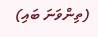(ތިންވަނަ ބައި)